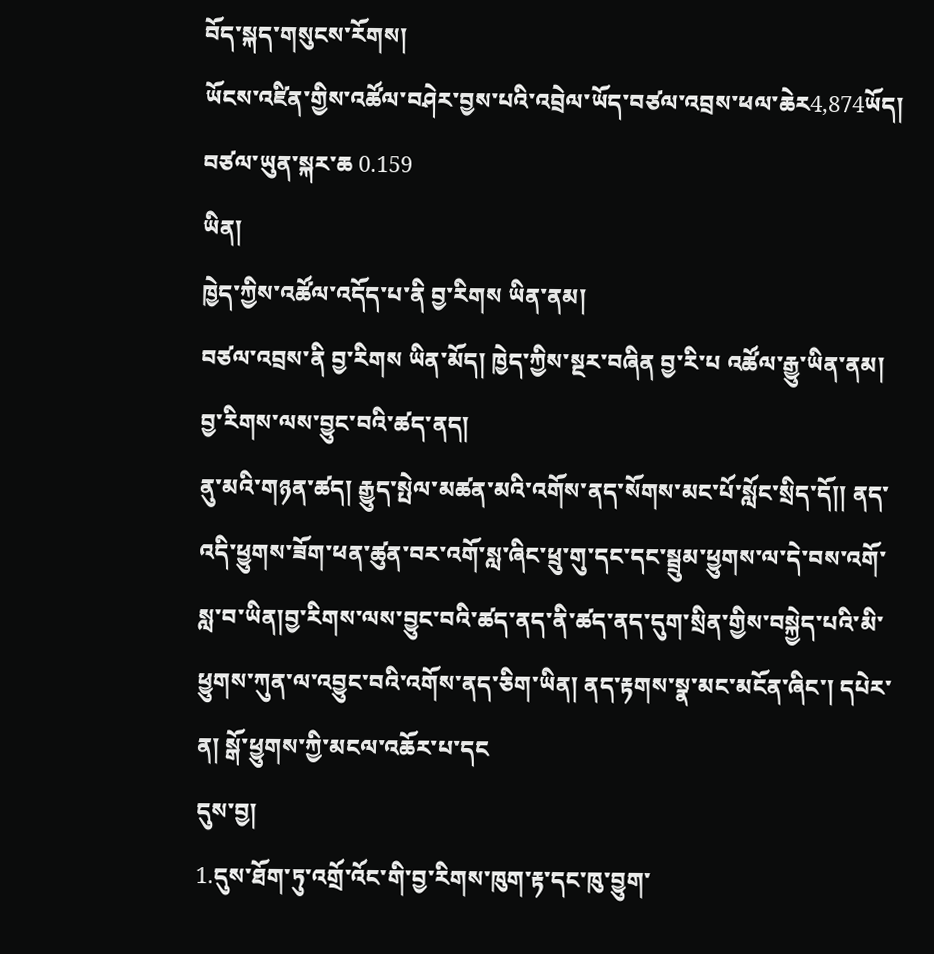བོད་སྐད་གསུངས་རོགས།
ཡོངས་འཛིན་གྱིས་འཚོལ་བཤེར་བྱས་པའི་འབྲེལ་ཡོད་བཙལ་འབྲས་ཕལ་ཆེར4,874ཡོད། བཙལ་ཡུན་སྐར་ཆ 0.159
ཡིན།
ཁྱེད་ཀྱིས་འཚོལ་འདོད་པ་ནི བྱ་རིགས ཡིན་ནམ།
བཙལ་འབྲས་ནི བྱ་རིགས ཡིན་མོད། ཁྱེད་ཀྱིས་སྔར་བཞིན བྱ་རི་པ འཚོལ་རྒྱུ་ཡིན་ནམ།
བྱ་རིགས་ལས་བྱུང་བའི་ཚད་ནད།
ནུ་མའི་གཉན་ཚད། རྒྱུད་སྤེལ་མཚན་མའི་འགོས་ནད་སོགས་མང་པོ་སློང་སྲིད་དོ།། ནད་འདི་ཕྱུགས་ཟོག་ཕན་ཚུན་བར་འགོ་སླ་ཞིང་ཕྲུ་གུ་དང་དང་སྦྲུམ་ཕྱུགས་ལ་དེ་བས་འགོ་སླ་བ་ཡིན།བྱ་རིགས་ལས་བྱུང་བའི་ཚད་ནད་ནི་ཚད་ནད་དུག་སྲིན་གྱིས་བསྐྱེད་པའི་མི་ཕྱུགས་ཀུན་ལ་འབྱུང་བའི་འགོས་ནད་ཅིག་ཡིན། ནད་རྟགས་སྣ་མང་མངོན་ཞིང་། དཔེར་ན། སྒོ་ཕྱུགས་ཀྱི་མངལ་འཆོར་པ་དང
དུས་བྱ།
1.དུས་ཐོག་ཏུ་འགྲོ་འོང་གི་བྱ་རིགས་ཁུག་རྟ་དང་ཁུ་བྱུག་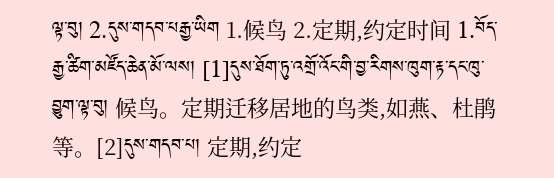ལྟ་བུ། 2.དུས་གདབ་པརྒྱ་ཡིག 1.候鸟 2.定期,约定时间 1.བོད་རྒྱ་ཚིག་མཛོད་ཆེན་མོ་ལས། [1]དུས་ཐོག་ཏུ་འགྲོ་འོང་གི་བྱ་རིགས་ཁུག་རྟ་དང་ཁུ་བྱུག་ལྟ་བུ། 候鸟。定期迁移居地的鸟类,如燕、杜鹃等。[2]དུས་གདབ་པ། 定期,约定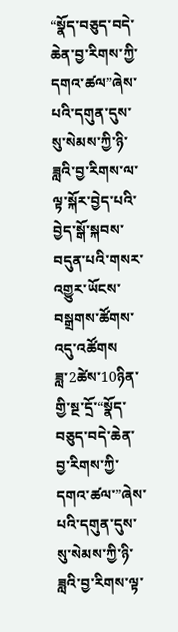“སྣོད་བཅུད་བདེ་ཆེན་བྱ་རིགས་ཀྱི་དགའ་ཚལ”ཞེས་པའི་དགུན་དུས་སུ་སེམས་ཀྱི་ཉི་ཟླའི་བྱ་རིགས་ལ་ལྟ་སྐོར་བྱེད་པའི་བྱེད་སྒོ་སྐབས་བདུན་པའི་གསར་འགྱུར་ཡོངས་བསྒྲགས་ཚོགས་འདུ་འཚོགས
ཟླ་2ཚེས་10ཉིན་གྱི་སྔ་དྲོ་“སྣོད་བཅུད་བདེ་ཆེན་བྱ་རིགས་ཀྱི་དགའ་ཚལ་”ཞེས་པའི་དགུན་དུས་སུ་སེམས་ཀྱི་ཉི་ཟླའི་བྱ་རིགས་ལྟ་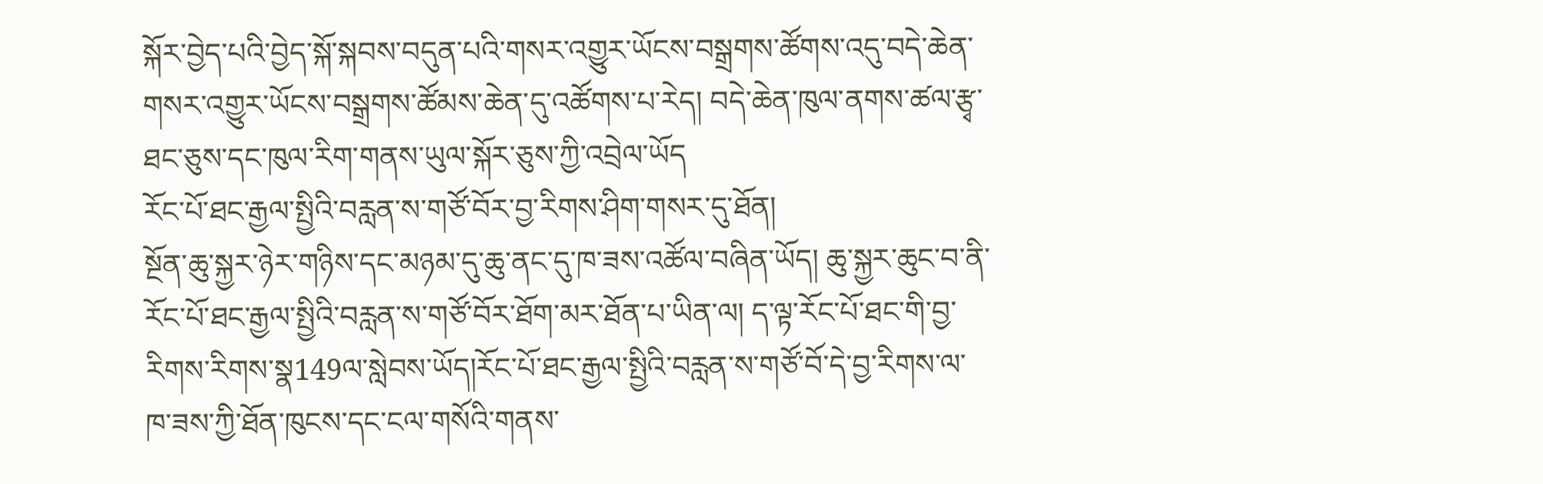སྐོར་བྱེད་པའི་བྱེད་སྐོ་སྐབས་བདུན་པའི་གསར་འགྱུར་ཡོངས་བསྒྲགས་ཚོགས་འདུ་བདེ་ཆེན་གསར་འགྱུར་ཡོངས་བསྒྲགས་ཚོམས་ཆེན་དུ་འཚོགས་པ་རེད། བདེ་ཆེན་ཁུལ་ནགས་ཚལ་རྩྭ་ཐང་ཅུས་དང་ཁུལ་རིག་གནས་ཡུལ་སྐོར་ཅུས་ཀྱི་འབྲེལ་ཡོད
རོང་པོ་ཐང་རྒྱལ་སྤྱིའི་བརླན་ས་གཙོ་བོར་བྱ་རིགས་ཤིག་གསར་དུ་ཐོན།
སྔོན་ཆུ་སྐྱར་ཉེར་གཉིས་དང་མཉམ་དུ་ཆུ་ནང་དུ་ཁ་ཟས་འཚོལ་བཞིན་ཡོད། ཆུ་སྐྱར་ཆུང་བ་ནི་རོང་པོ་ཐང་རྒྱལ་སྤྱིའི་བརླན་ས་གཙོ་བོར་ཐོག་མར་ཐོན་པ་ཡིན་ལ། ད་ལྟ་རོང་པོ་ཐང་གི་བྱ་རིགས་རིགས་སྣ149ལ་སླེབས་ཡོད།རོང་པོ་ཐང་རྒྱལ་སྤྱིའི་བརླན་ས་གཙོ་བོ་དེ་བྱ་རིགས་ལ་ཁ་ཟས་ཀྱི་ཐོན་ཁུངས་དང་ངལ་གསོའི་གནས་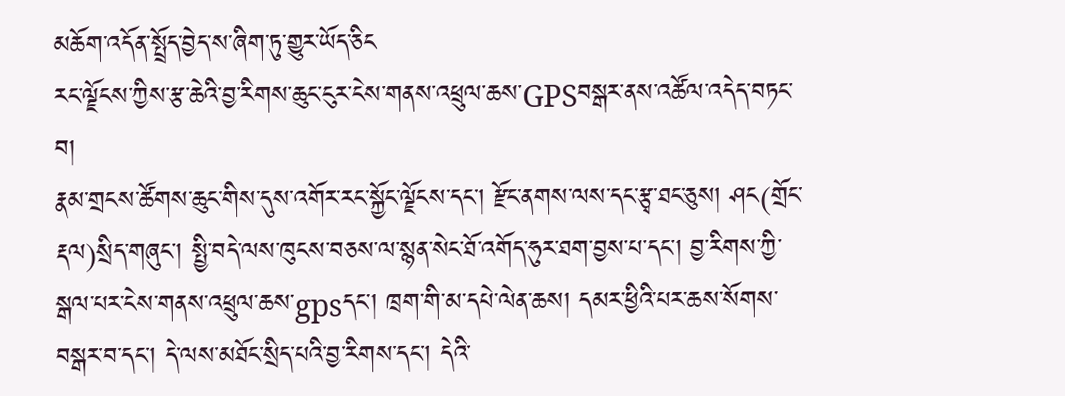མཆོག་འདོན་སྤྲོད་བྱེད་ས་ཞིག་ཏུ་གྱུར་ཡོད་ཅིང
རང་ལྗོངས་ཀྱིས་རྩ་ཆེའི་བྱ་རིགས་ཆུང་ངུར་ངེས་གནས་འཕྲུལ་ཆས་GPSབསྒར་ནས་འཚོལ་འདེད་བཏང་བ།
རྣམ་གྲངས་ཚོགས་ཆུང་གིས་དུས་འགོར་རང་སྐྱོང་ལྗོངས་དང་། རྫོང་ནགས་ལས་དང་རྩྭ་ཐང་ཅུས། ཤང(གྲོང་རྡལ)སྲིད་གཞུང་། སྤྱི་བདེ་ལས་ཁུངས་བཅས་ལ་སྙན་སེང་ཐོ་འགོད་ཧུར་ཐག་བྱས་པ་དང་། བྱ་རིགས་ཀྱི་སྒལ་པར་ངེས་གནས་འཕྲུལ་ཆས་gpsདང་། ཁྲག་གི་མ་དཔེ་ལེན་ཆས། དམར་ཕྱིའི་པར་ཆས་སོགས་བསྒར་བ་དང་། དེ་ལས་མཐོང་སྲིད་པའི་བྱ་རིགས་དང་། དེའི་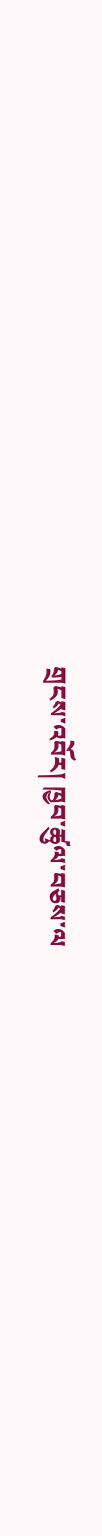གྲངས་འབོར། ཁྱབ་ཚུལ་བཅས་ལ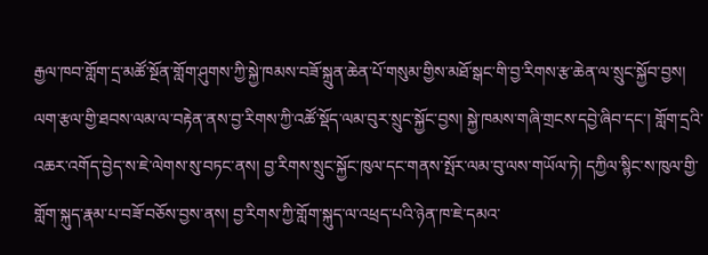རྒྱལ་ཁབ་གློག་དྲ་མཚོ་སྔོན་གློག་ཤུགས་ཀྱི་སྐྱེ་ཁམས་བཟོ་སྐྲུན་ཆེན་པོ་གསུམ་གྱིས་མཐོ་སྒང་གི་བྱ་རིགས་རྩ་ཆེན་ལ་སྲུང་སྐྱོབ་བྱས།
ལག་རྩལ་གྱི་ཐབས་ལམ་ལ་བརྟེན་ནས་བྱ་རིགས་ཀྱི་འཚོ་སྡོད་ལམ་བུར་སྲུང་སྐྱོང་བྱས། སྐྱེ་ཁམས་གཞི་གྲངས་དབྱེ་ཞིབ་དང་། གློག་དྲའི་འཆར་འགོད་བྱེད་ས་ཇེ་ལེགས་སུ་བཏང་ནས། བྱ་རིགས་སྲུང་སྐྱོང་ཁུལ་དང་གནས་སྤོར་ལམ་བུ་ལས་གཡོལ་ཏེ། དཀྱིལ་སྙིང་ས་ཁུལ་གྱི་གློག་སྐུད་རྣམ་པ་བཟོ་བཅོས་བྱས་ནས། བྱ་རིགས་ཀྱི་གློག་སྐུད་ལ་འཕྲད་པའི་ཉེན་ཁ་ཇེ་དམའ་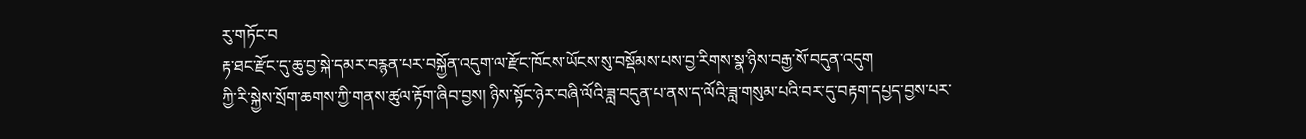རུ་གཏོང་བ
རྟ་ཐང་རྫོང་དུ་ཆུ་བྱ་སྐེ་དམར་བརྙན་པར་བསྐྱོན་འདུག་ལ་རྫོང་ཁོངས་ཡོངས་སུ་བསྡོམས་པས་བྱ་རིགས་སྣ་ཉིས་བརྒྱ་སོ་བདུན་འདུག
ཀྱི་རི་སྐྱེས་སྲོག་ཆགས་ཀྱི་གནས་ཚུལ་རྟོག་ཞིབ་བྱས། ཉིས་སྟོང་ཉེར་བཞི་ལོའི་ཟླ་བདུན་པ་ནས་ད་ལོའི་ཟླ་གསུམ་པའི་བར་དུ་བརྟག་དཔྱད་བྱས་པར་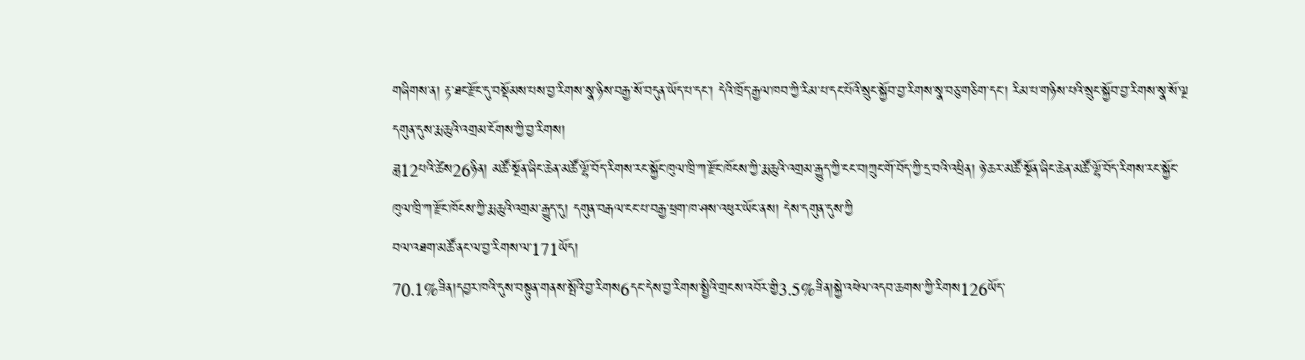གཞིགས་ན། རྟ་ཐང་རྫོང་དུ་བསྡོམས་པས་བྱ་རིགས་སྣ་ཉིས་བརྒྱ་སོ་བདུན་ཡོད་པ་དང་། དེའི་ཁྲོད་རྒྱལ་ཁབ་ཀྱི་རིམ་པ་དང་པོའི་སྲུང་སྐྱོབ་བྱ་རིགས་སྣ་བཅུ་གཅིག་དང་། རིམ་པ་གཉིས་པའི་སྲུང་སྐྱོབ་བྱ་རིགས་སྣ་སོ་ལྔ
དགུན་དུས་རྨ་ཆུའི་འགྲམ་ངོགས་ཀྱི་བྱ་རིགས།
ཟླ12པའི་ཚེས26ཉིན། མཚོ་སྔོན་ཞིང་ཆེན་མཚོ་ལྷོ་བོད་རིགས་རང་སྐྱོང་ཁུལ་ཁྲི་ཀ་རྫོང་ཁོངས་ཀྱི་རྨ་ཆུའི་འགྲམ་རྒྱུད་ཀྱི་ངང་བ།ཀྲུང་གོ་བོད་ཀྱི་དྲ་བའི་འཕྲིན། ཉེ་ཆར་མཚོ་སྔོན་ཞིང་ཆེན་མཚོ་ལྷོ་བོད་རིགས་རང་སྐྱོང་ཁུལ་ཁྲི་ཀ་རྫོང་ཁོངས་ཀྱི་རྨ་ཆུའི་འགྲམ་རྒྱུད་དུ། དགུན་བརྒལ་ངང་པ་བརྒྱ་ཕྲག་ཁ་ཤས་འཕུར་ཡོང་ནས། དེས་དགུན་དུས་ཀྱི
བལ་འཐག་མཚོ་ནང་ལ་བྱ་རིགས་ལ་171ཡོད།
70.1%ཟིན།དབྱར་ཁའི་དུས་བསྟུན་གནས་སྤོའི་བྱ་རིགས6དང་དེས་བྱ་རིགས་སྤྱིའི་གྲངས་འབོར་གྱི3.5%ཟིན།སྐྱེ་འཕེལ་འདབ་ཆགས་ཀྱི་རིགས126ཡོད་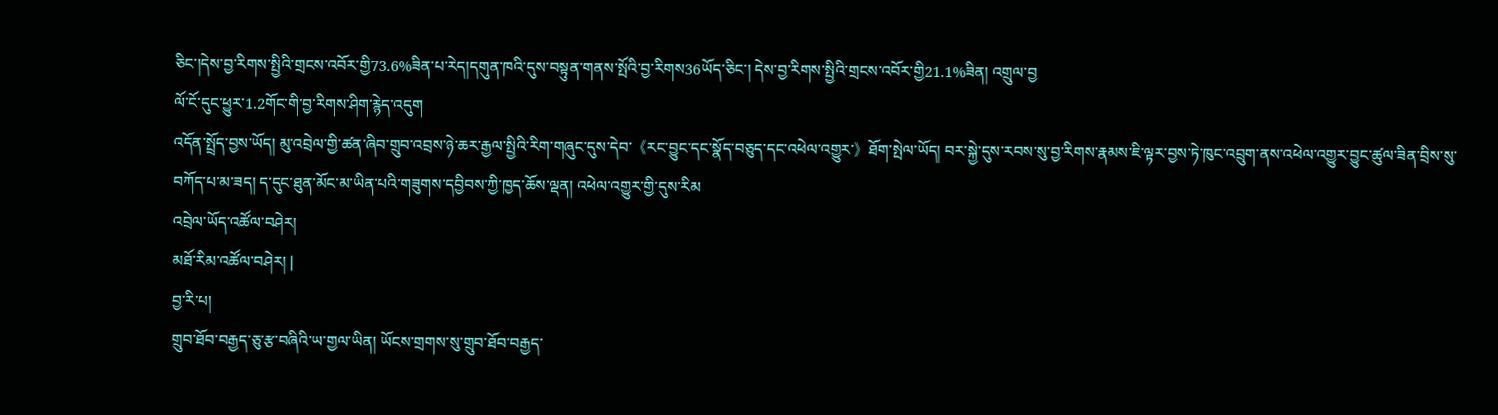ཅིང་།དེས་བྱ་རིགས་སྤྱིའི་གྲངས་འབོར་གྱི73.6%ཟིན་པ་རེད།དགུན་ཁའི་དུས་བསྟུན་གནས་སྤོའི་བྱ་རིགས36ཡོད་ཅིང་། དེས་བྱ་རིགས་སྤྱིའི་གྲངས་འབོར་གྱི21.1%ཟིན། འགྲུལ་བྱ
ལོ་ངོ་དུང་ཕྱུར་1.2གོང་གི་བྱ་རིགས་ཤིག་རྙེད་འདུག
འདོན་སྤྲོད་བྱས་ཡོད། མུ་འབྲེལ་གྱི་ཚན་ཞིབ་གྲུབ་འབྲས་ཉེ་ཆར་རྒྱལ་སྤྱིའི་རིག་གཞུང་དུས་དེབ་《རང་བྱུང་དང་སྣོད་བཅུད་དང་འཕེལ་འགྱུར་》ཐོག་སྤེལ་ཡོད། བར་སྐྱེ་དུས་རབས་སུ་བྱ་རིགས་རྣམས་ཇི་ལྟར་བྱས་ཏེ་ཁུང་འབྲུག་ནས་འཕེལ་འགྱུར་བྱུང་ཚུལ་ཟིན་བྲིས་སུ་བཀོད་པ་མ་ཟད། ད་དུང་ཐུན་མོང་མ་ཡིན་པའི་གཟུགས་དབྱིབས་ཀྱི་ཁྱད་ཆོས་ལྡན། འཕེལ་འགྱུར་གྱི་དུས་རིམ
འབྲེལ་ཡོད་འཚོལ་བཤེར།
མཐོ་རིམ་འཚོལ་བཤེར། |
བྱ་རི་པ།
གྲུབ་ཐོབ་བརྒྱད་ཅུ་རྩ་བཞིའི་ཡ་གྱལ་ཡིན། ཡོངས་གྲགས་སུ་གྲུབ་ཐོབ་བརྒྱད་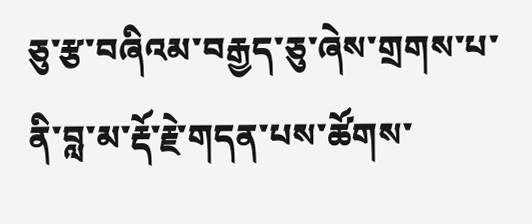ཅུ་རྩ་བཞིའམ་བརྒྱད་ཅུ་ཞེས་གྲགས་པ་ནི་བླ་མ་རྡོ་རྗེ་གདན་པས་ཚོགས་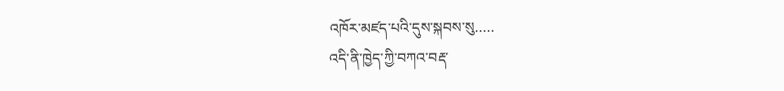འཁོར་མཛད་པའི་དུས་སྐབས་སུ.....
འདི་ནི་ཁྱེད་ཀྱི་བཀའ་བརྡ་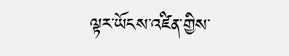ལྟར་ཡོངས་འཛིན་གྱིས་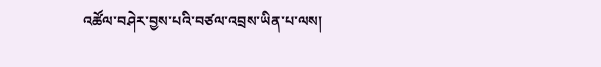འཚོལ་བཤེར་བྱས་པའི་བཙལ་འབྲས་ཡིན་པ་ལས།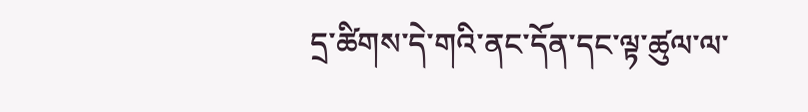དྲ་ཚིགས་དེ་གའི་ནང་དོན་དང་ལྟ་ཚུལ་ལ་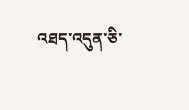འཐད་འདུན་ཅི་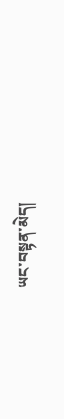ཡང་བསྟན་མེད།